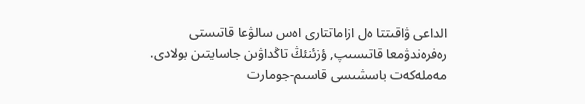الداعى ۋاقىتتا ەل ازاماتتارى اەس سالۋعا قاتىستى رەفرەندۋمعا قاتىسىپ, ؤزئنئڭ تاڭداۋىن جاسايتىن بولادى. مەملەكەت باسشىسى قاسىم-جومارت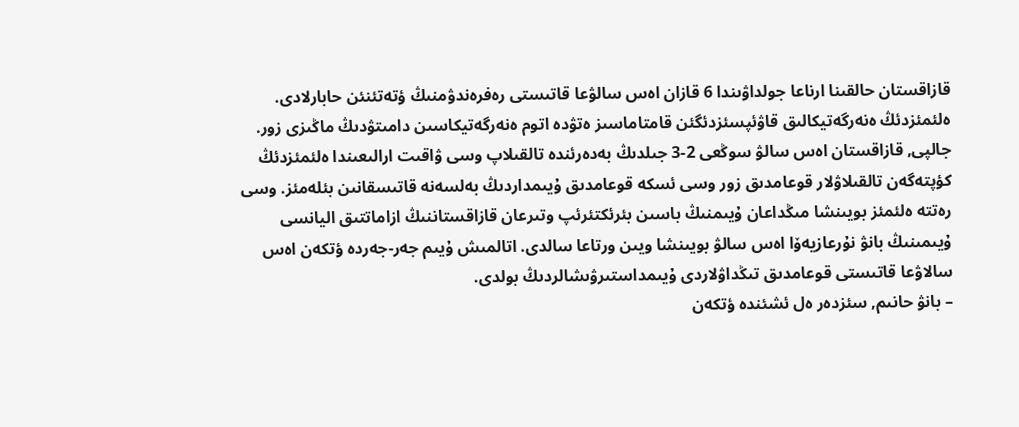قازاقستان حالقىنا ارناعا جولداۋىندا 6 قازان اەس سالۋعا قاتىستى رەفرەندۋمنىڭ ؤتەتئنئن حابارلادى. ەلئمئزدئڭ ەنەرگەتيكالىق قاۋئپسئزدئگئن قامتاماسىز ەتۋدە اتوم ەنەرگەتيكاسىن دامىتۋدىڭ ماڭىزى زور. جالپى, قازاقستان اەس سالۋ سوڭعى 2-3 جىلدىڭ بەدەرئندە تالقىلاپ وسى ۋاقىت ارالىعىندا ەلئمئزدئڭ  كؤپتەگەن تالقىلاۋلار قوعامدىق زور وسى ئسكە قوعامدىق ۇيىمداردىڭ بەلسەنە قاتىسقانىن بئلەمئز. وسى رەتتە ەلئمئز بويىنشا مىڭداعان ۇيىمنىڭ باسىن بئرئكتئرئپ وتىرعان قازاقستاننىڭ ازاماتتىق اليانسى ۇيىمىنىڭ بانۋ نۇرعازيەۆا اەس سالۋ بويىنشا ويىن ورتاعا سالدى. اتالمىش ۇيىم جەر-جەردە ؤتكەن اەس سالاۋعا قاتىستى قوعامدىق تىڭداۋلاردى ۇيىمداستىرۋىشالردىڭ بولدى.
– بانۋ حانىم, سئزدەر ەل ئشئندە ؤتكەن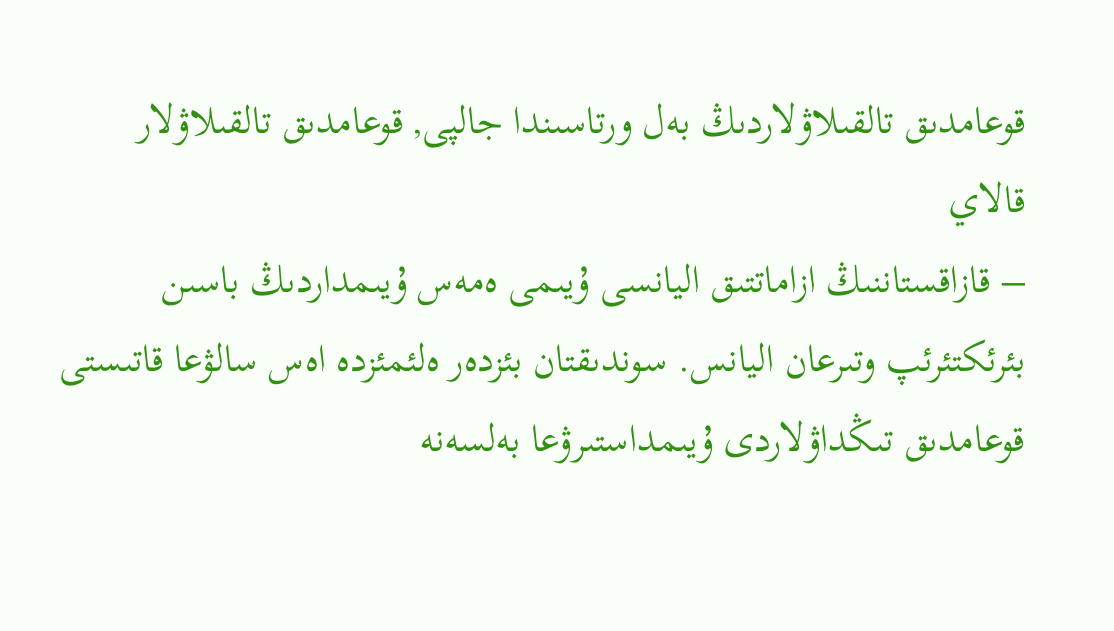قوعامدىق تالقىلاۋلاردىڭ بەل ورتاسىندا جالپى, قوعامدىق تالقىلاۋلار قالاي
– قازاقستاننىڭ ازاماتتىق اليانسى ۇيىمى ەمەس ۇيىمداردىڭ باسىن بئرئكتئرئپ وتىرعان اليانس. سوندىقتان بئزدەر ەلئمئزدە اەس سالۋعا قاتىستى قوعامدىق تىڭداۋلاردى ۇيىمداستىرۋعا بەلسەنە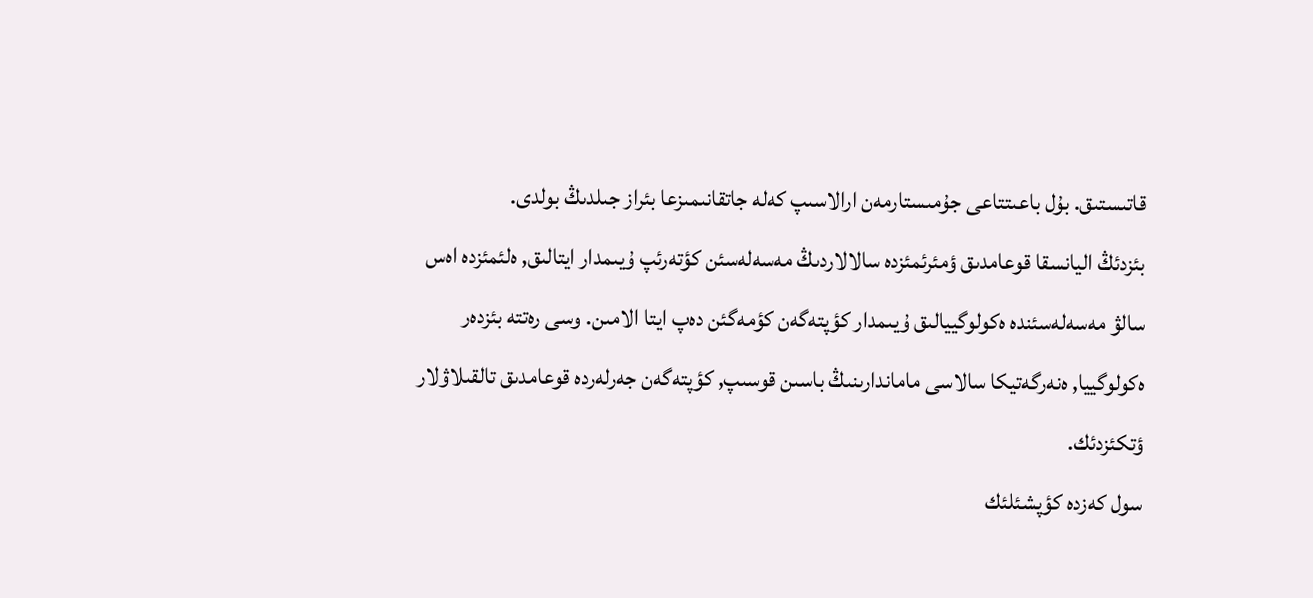قاتىستىق. بۇل باعىتتاعى جۇمىستارمەن ارالاسىپ كەلە جاتقانىمىزعا بئراز جىلدىڭ بولدى.
بئزدئڭ اليانسقا قوعامدىق ؤمئرئمئزدە سالالاردىڭ مەسەلەسئن كؤتەرئپ ۇيىمدار ايتالىق, ەلئمئزدە اەس سالۋ مەسەلەسئندە ەكولوگييالىق ۇيىمدار كؤپتەگەن كؤمەگئن دەپ ايتا الامىن. وسى رەتتە بئزدەر ەكولوگييا, ەنەرگەتيكا سالاسى ماماندارىنىڭ باسىن قوسىپ, كؤپتەگەن جەرلەردە قوعامدىق تالقىلاۋلار ؤتكئزدئك.
سول كەزدە كؤپشئلئك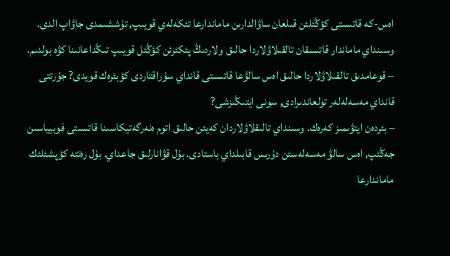اەس-كە قاتىستى كؤڭئلئن قىلعان ساۋالدارىن ماماندارعا تئكەلەي قويىپ, تۇششىمدى جاۋاپ الدى. وسىنداي ماماندار قاتىسقان تالقىلاۋلاردا حالىق ولاردىڭ پئكئرئن كؤڭئل قويىپ تىڭداعانىنا كۋە بولدىم.
– قوعامدىق تالقىلاۋلاردا حالىق اەس سالۋعا قاتىستى قانداي سۇراقتاردى كؤبئرەك قويدى? جۇرتتى قانداي مەسەلەلەر تولعاندىرادى, سونى ايتىڭىزشى?
– بئردەن ايتۋىمىز كەرەك. وسىنداي تالىقلاۋلاردان كەيئن حالىق اتوم ەنەرگەتيكاسىنا قاتىستى فوبيياسىن جەڭئپ, اەس سالۋ مەسەلەسئن دۇرىس قابىلداي باستادى. بۇل قۋانارلىق جاعداي. بۇل رەتتە كؤپشئلئك ماماندارعا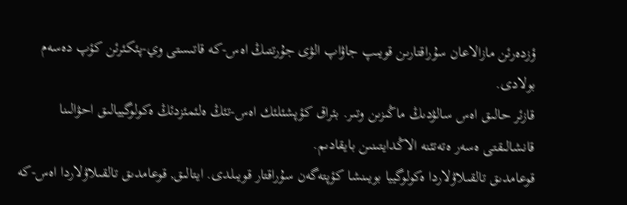ؤزدەرئن مازالاعان سۇراقتارىن قويىپ جاۋاپ الۋى جۇرتتىڭ اەس-كە قاتىستى وي-پئكئرئن كؤپ دەسەم بولادى.
قازئر حالىق اەس سالۋدىڭ ماڭىزىن وتىر. بئراق كؤپشئلئك اەس-تئڭ ەلئمئزدئڭ ەكولوگييالىق احۋالىنا قانشالىقتى ەسەر ەتەتئنە الاڭدايتىنىن بايقادىم.
قوعامدىق تالقىلاۋلاردا ەكولوگييا بويىنشا كؤپتەگەن سۇراقتار قويىلدى. ايتالىق, قوعامدىق تالقىلاۋلاردا اەس-كە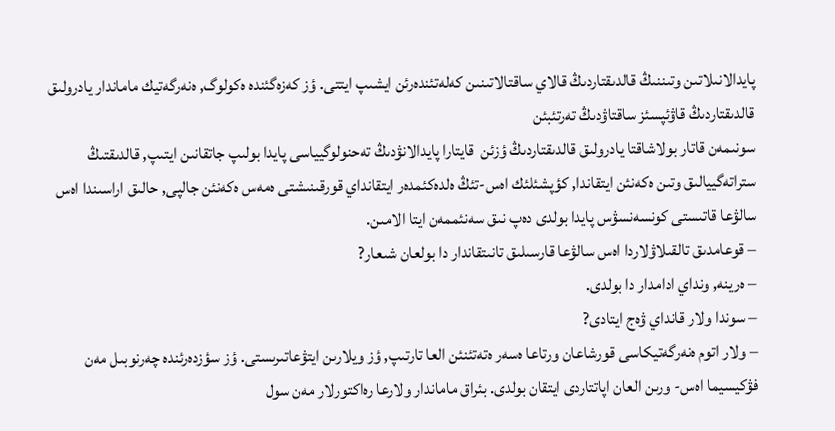پايدالانىلاتىن وتىننىڭ قالدىقتاردىڭ قالاي ساقتالاتىنىن كەلەتئندەرئن ايشىپ ايتتى. ؤز كەزەگئندە ەكولوگ, ەنەرگەتيك ماماندار يادرولىق قالدىقتاردىڭ قاۋئپسئز ساقتاۋدىڭ تەرتئبئن
سونىمەن قاتار بولاشاقتا يادرولىق قالدىقتاردىڭ ؤزئن  قايتارا پايدالانۋدىڭ تەحنولوگيياسى پايدا بولىپ جاتقانىن ايتىپ, قالدىقتىڭ ستراتەگييالىق وتىن ەكەنئن ايتقاندا, كؤپشئلئك اەس-تئڭ ەلدەكئمدەر ايتقانداي قورقىنىشتى ەمەس ەكەنئن جالپى, حالىق اراسىندا اەس سالۋعا قاتىستى كونسەنسۋس پايدا بولدى دەپ نىق سەنئممەن ايتا الامىن.
– قوعامدىق تالقىلاۋلاردا اەس سالۋعا قارسىلىق تانىتقاندار دا بولعان شىعار?
– ەرينە, ونداي ادامدار دا بولدى.
– سوندا ولار قانداي ۋەج ايتادى?
– ولار اتوم ەنەرگەتيكاسى قورشاعان ورتاعا ەسەر ەتەتئنئن العا تارتىپ, ؤز ويلارىن ايتۋعاتىرىستى. ؤز سؤزدەرئندە چەرنوبىل مەن فۋكيسيما اەس- ورىن العان اپاتتاردى ايتقان بولدى. بئراق ماماندار ولارعا رەاكتورلار مەن سول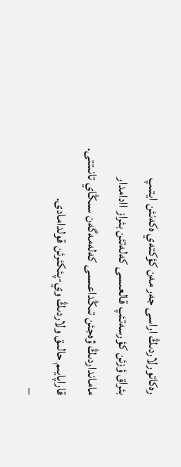رەكاتورلاردىڭ اراسى جەر مەن كؤكتەي ەكەنئن ايتىپ
بئراق ؤزئن كؤرسەتئپ قالعىسى كەلەتئن بئراز اادامدار مامانداردىڭ ۋەجئن تىڭداعىسى كەلەمەگەن سىڭاي تانىتتى. قاراپايىم حالىق ولاردىڭ وي-پئكئرئن قولدامادى.
–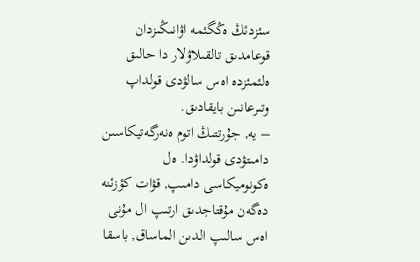سئزدئڭ ەڭگئمە اۋانىڭىزدان قوعامدىق تالقىلاۋلار دا حالىق ەلئمئزدە اەس سالۋدى قولداپ وتىرعانىن بايقادىق.
– يە, جۇرتتىڭ اتوم ەنەرگەتيكاسىن دامىتۋدى قولداۋدا. ەل ەكونوميكاسى دامىپ, قۋات كؤزئنە دەگەن مۇقتاجدىق ارتىپ ال مۇنى اەس سالىپ الدىن الماساق, باسقا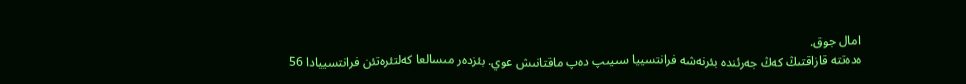امال جوق.
ەدەتتە قازاقتىڭ كەڭ جەرئندە بئرنەشە فرانتسييا سىيىپ دەپ ماقتانىش عوي. بئزدەر مىسالعا كەلتئرەتئن فرانتسييادا 56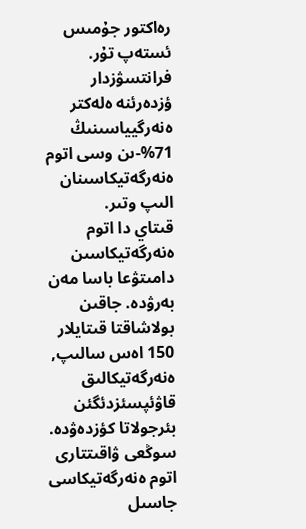رەاكتور جۇمىس ئستەپ تۇر. فرانتسۋزدار ؤزدەرئنە ەلەكتر ەنەرگيياسىنىڭ 71%-ىن وسى اتوم ەنەرگەتيكاسىنان الىپ وتىر.
قىتاي دا اتوم ەنەرگەتيكاسىن دامىتۋعا باسا مەن بەرۋدە. جاقىن بولاشاقتا قىتايلار 150 اەس سالىپ, ەنەرگەتيكالىق قاۋئپسئزدئگئن بئرجولاتا كؤزدەۋدە.
سوڭعى ۋاقىتتارى اتوم ەنەرگەتيكاسى جاسىل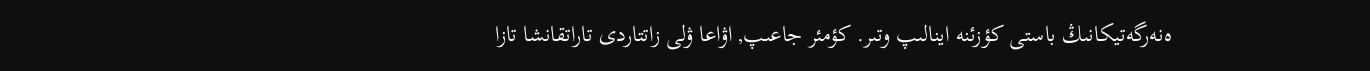ەنەرگەتيكانىڭ باستى كؤزئنە اينالىپ وتىر. كؤمئر جاعىپ, اۋاعا ۋلى زاتتاردى تاراتقانشا تازا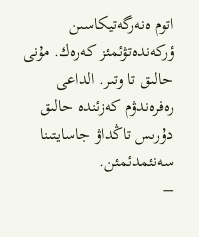اتوم ەنەرگەتيكاسىن ؤركەندەتۋئمئز كەرەك. مۇنى حالىق تا وتىر. الداعى رەفرەندۋم كەزئندە حالىق دۇرىس تاڭداۋ جاسايتىنا سەنئمدئمئن.
–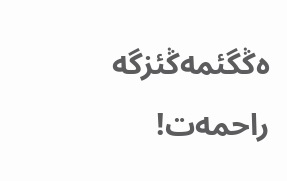ەڭگئمەڭئزگە راحمەت!